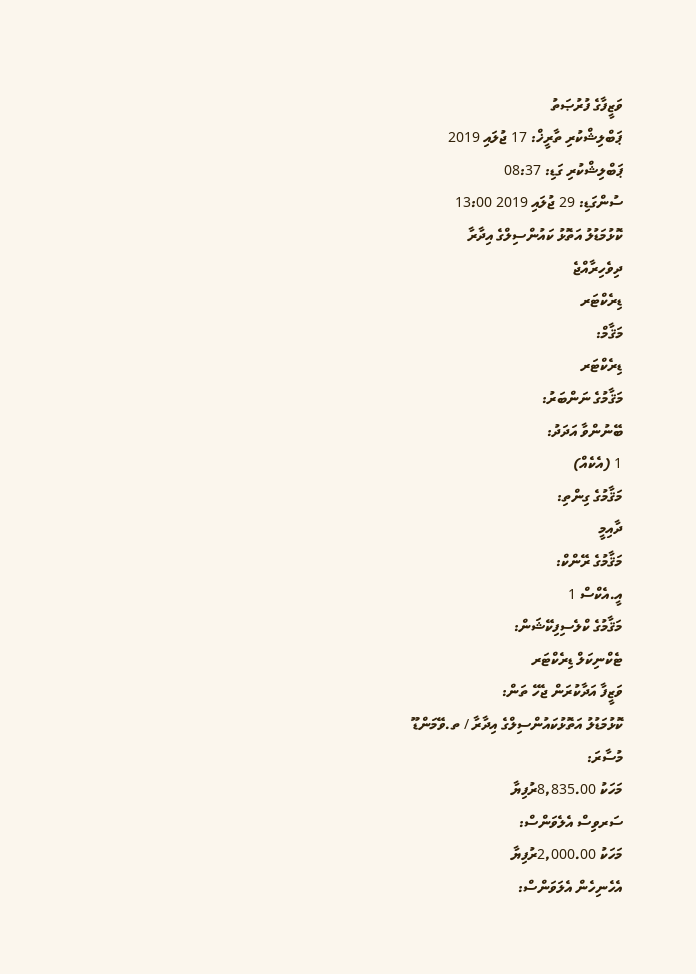ވަޒީފާގެ ފުރުޞަތު
ޕަބްލިޝްކުރި ތާރީޚް: 17 ޖުލައި 2019
ޕަބްލިޝްކުރި ގަޑި: 08:37
ސުންގަޑި: 29 ޖުލައި 2019 13:00
ކޮޅުމަޑުލު އަތޮޅު ކައުންސިލްގެ އިދާރާ
ދިވެހިރާއްޖެ
ޑިރެކްޓަރ
މަޤާމް:
ޑިރެކްޓަރ
މަޤާމުގެ ނަންބަރު:
ބޭނުންވާ އަދަދު:
1 (އެކެއް)
މަޤާމުގެ ގިންތި:
ދާއިމީ
މަޤާމުގެ ރޭންކް:
އީ.އެކްސް 1
މަޤާމުގެ ކްލެސިފިކޭޝަން:
ޓެކްނިކަލް ޑިރެކްޓަރ
ވަޒީފާ އަދާކުރަން ޖެހޭ ތަން:
ކޮޅުމަޑުލު އަތޮޅުކައުންސިލްގެ އިދާރާ / ތ.ވޭމަންޑޫ
މުސާރަ:
މަހަކު 8,835.00ރުފިޔާ
ސަރވިސް އެލެވަންސް:
މަހަކު 2,000.00ރުފިޔާ
އެހެނިހެން އެލަވަންސް: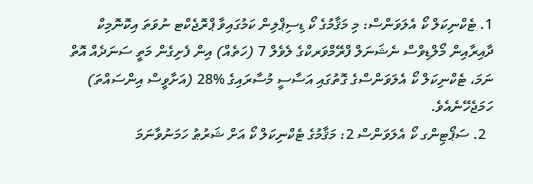1. ޓެކްނިކަލް ކޯ އެލަވަންސް: މި މަޤާމުގެ ކޯ ޑިސިޕްލިން ކަމުގައިވާ ޕްރޮޖެކްޓ ނުވަތަ އިކޮނޮމިކް ދާއިރާއިން މޯލްޑިވްސް ނެޝަނަލް ފްރޭމްވަރކްގެ ލެވެލް 7 (ހަތެއް) އިން ފެށިގެން މަތީ ސަނަދެއް އޮތް ނަމަ، ޓެކްނިކަލް ކޯ އެލަވަންސްގެ ގޮތުގައި އަސާސީ މުސާރައިގެ %28 (އަށާވީސް އިންސައްތަ) ހަމަޖެހޭނެއެވެ.
  2. ސަޕޯޓިންގ ކޯ އެލަވަންސް 2: މަޤާމުގެ ޓެކްނިކަލް ކޯ އަށް ޝަރުޠު ހަމަނުވާނަމަ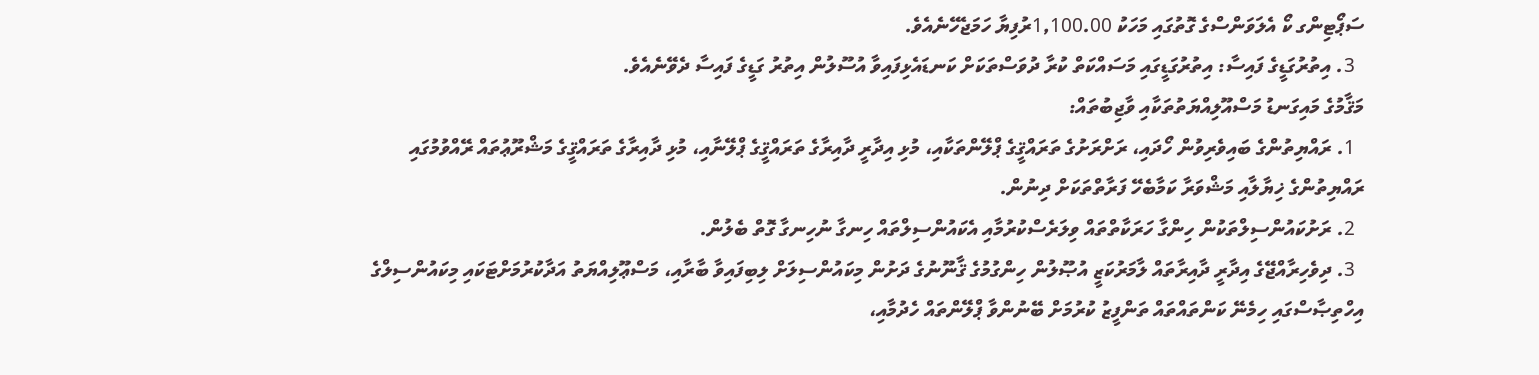ސަޕޯޓިންގ ކޯ އެލަވަންސްގެ ގޮތުގައި މަހަކު 1,100.00ރުފިޔާ ހަމަޖެހޭނެއެވެ.
  3. އިތުރުގަޑީގެ ފައިސާ: އިތުރުގަޑީގައި މަސައްކަތް ކުރާ ދުވަސްތަކަށް ކަނޑައެޅިފައިވާ އުސޫލުން އިތުރު ގަޑީގެ ފައިސާ ދެވޭނެއެވެ.
މަޤާމުގެ މައިގަނޑު މަސްއޫލިއްޔަތުތަކާއި ވާޖިބުތައް:
  1. ރައްޔިތުންގެ ބައިވެރިވުން ހޯދައި، ރަށްރަށުގެ ތަރައްޤީގެ ޕްލޭންތަކާއި، މުޅި އިދާރީ ދާއިރާގެ ތަރައްޤީގެ ޕްލޭނާއި، މުޅި ދާއިރާގެ ތަރައްޤީގެ މަޝްރޫޢުތައް ރޭއްވުމުގައި ރައްޔިތުންގެ ޚިޔާލާއި މަޝްވަރާ ކަމާބެހޭ ފަރާތްތަކަށް ދިނުން.
  2. ރަށުކައުންސިލްތަކުން ހިންގާ ހަރަކާތްތައް ވިލަރެސްކުރުމާއި އެކައުންސިލްތައް ހިނގާ ނުހިނގާ ގޮތް ބެލުން.
  3. ދިވެހިރާއްޖޭގެ އިދާރީ ދާއިރާތައް ލާމަރުކަޒީ އުޞޫލުން ހިންގުމުގެ ޤާނޫނުގެ ދަށުން މިކައުންސިލަށް ލިބިފައިވާ ބާރާއި، މަސްޢޫލިއްޔަތު އަދާކުރުމަށްޓަކައި މިކައުންސިލްގެ  އިހްތިޞާސްގައި ހިމެނޭ ކަންތައްތައް ތަންފީޒު ކުރުމަށް ބޭނުންވާ ޕްލޭންތައް ހެދުމާއި،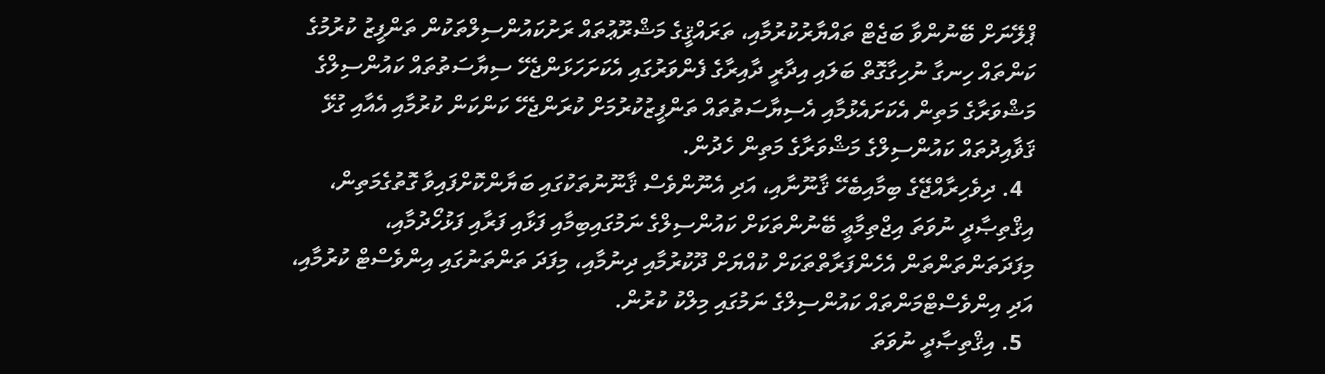ޕްލޭނަށް ބޭނުންވާ ބަޖެޓް ތައްޔާރުކުރުމާއި، ތަރައްޤީގެ މަޝްރޫޢުތައް ރަށުކައުންސިލްތަކުން ތަންފީޒު ކުރުމުގެ ކަންތައް ހިނގާ ނުހިގާގޮތް ބަލައި އިދާރީ ދާއިރާގެ ފެންވަރުގައި އެކަށަހަޅަންޖެހޭ ސިޔާސަތުތައް ކައުންސިލްގެ މަޝްވަރާގެ މަތިން އެކަށައެޅުމާއި އެސިޔާސަތުތައް ތަންފީޒުކުރުމަށް ކުރަންޖެހޭ ކަންކަން ކުރުމާއި އެއާއި ގުޅޭ ޤަޥާއިދުތައް ކައުންސިލްގެ މަޝްވަރާގެ މަތިން ހެދުން.
  4. ދިވެހިރާއްޖޭގެ ބިމާއިބެހޭ ޤާނޫނާއި، އަދި އެނޫންވެސް ޤާނޫނުތަކުގައި ބަޔާންކޮށްފައިވާ ގޮތުގެމަތިން، އިޤްތިޞާދީ ނުވަތަ އިޖްތިމާޢީ ބޭނުންތަކަށް ކައުންސިލްގެ ނަމުގައިބިމާއި ފަޅާއި ފަރާއި ފަޅުހޯދުމާއި، މިފަދަތަންތަންތަން އެހެންފަރާތްތަކަށް ކުއްޔަށް ދޫކުރުމާއި ދިނުމާއި، މިފަދަ ތަންތަނުގައި އިންވެސްޓް ކުރުމާއި، އަދި އިންވެސްޓްމަންތައް ކައުންސިލްގެ ނަމުގައި މިލްކު ކުރުން.
  5. އިޤްތިޞާދީ ނުވަތަ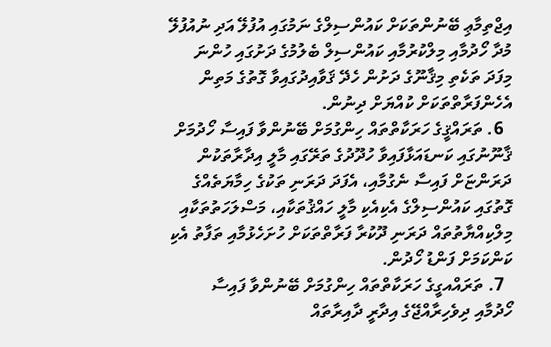އިޖްތިމާޢި ބޭނުންތަކަށް ކައުންސިލްގެ ނަމުގައި އުފުލޭ އަދި ނުއުފުލޭ މުދާ ހޯދުމާއި މިލްކުރުމާއި ކައުންސިލް ބެލުމުގެ ދަށުގައި ހުންނަ މިފަދަ ތަކެތި މިޤާނޫގެ ދަށުން ހެދޭ ޤަވާއިދުގައިވާ ގޮތުގެ މަތިން އެހެންފަރާތްތަކަށް ކުއްޔަށް ދިނުން.
  6. ތަރައްޤީގެ ހަރަކާތްތައް ހިންގުމަށް ބޭނުންވާ ފައިސާ ހޯދުމަށް ޤާނޫނުގައި ކަނޑައަޅާފައިވާ ހުދޫދުގެ ތަރޭގައި މާލީ އިދާރާތަކުން ދަރަންޏަށް ފައިސާ ނެގުމާއި، އެފަދަ ދަރަނި ތަކުގެ ހިމާޔަތެއްގެ ގޮތުގައި ކައުންސިލްގެ އެކިއެކި މާލީ ހައްޤުތަކާއި، މަސްލަހަތުތަކާއި މިލްކިއްޔާތުތައް ދަރަނި ދޫކުރާ ފަރާތްތަކަށް ހުށަހެޅުމާއި ތަފާތު އެކި ކަންކަމަށް ފަންޑު ހޯދުން.
  7. ތަރައްއގީގެ ހަރަކާތްތައް ހިންގުމަށް ބޭނުންވާ ފައިސާ ހޯދުމާއި ދިވެހިރާއްޖޭގެ އިދާރީ ދާއިރާތައް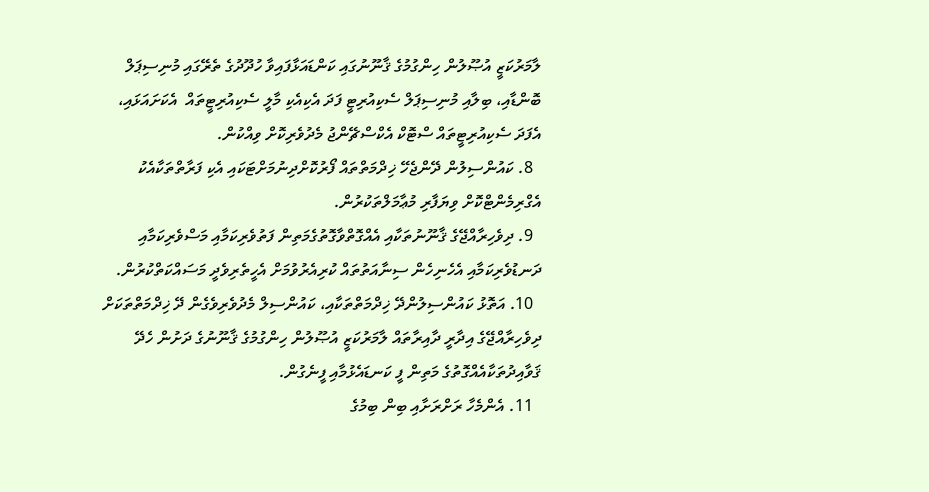ލާމަރުކަޒީ އުޞޫލުން ހިންގުމުގެ ޤާނޫނުގައި ކަންޑައަޅާފައިވާ ހުދޫދުގެ ތެރޭގައި މުނިސިޕަލް ބޮންޑާއި، ބިލާއި މުނިސިޕަލް ސެކިއުރިޓީ ފަދަ އެކިއެކި މާލީ ސެކިއުރިޓީތައް  އެކަށައަޅައި، އެފަދަ ސެކިއުރިޓީތައް ސްޓޮކް އެކްސްޗޭންޖު މެދުވެރިކޮށް ވިއްކުން.
  8. ކައުންސިލުން ދޭންޖެހޭ ޚިދްމަތްތައް ފޯރުކޮށްދިނުމަށްޓަކައި އެކި ފަރާތްތަކާއެކު އެގްރިމެންޓްކޮށް ވިޔަފާރި މުޢާމަލްތަކުރުން.
  9. ދިވެހިރާއްޖޭގެ ޤާނޫނުތަކާއި އެއްގޮތްވާގޮތުގެމަތިން ފަތުވެރިކަމާއި މަސްވެރިކަމާއި ދަނޑުވެރިކަމާއި އެހެނިހެން ސިނާއަތުތައް ކުރިއެރުވުމަށް އެހީތެރިވެދީ މަސައްކަތްކުރުން.
  10. އަތޮޅު ކައުންސިލުންދޭ ޚިދްމަތްތަކާއި، ކައުންސިލް މެދުވެރިވެގެން ދޭ ޚިދްމަތްތަކަށް ދިވެހިރާއްޖޭގެ އިދާރީ ދާއިރާތައް ލާމަރުކަޒީ އުޞޫލުން ހިންގުމުގެ ޤާނޫނުގެ ދަށުން ހެދޭ ޤަވާއިދުތަކާއެއްގޮތުގެ މަތިން ފީ ކަނޑައެޅުމާއި ފީނެގުން.
  11. އެންމެހާ ރަށްރަށާއި ބިން ބިމުގެ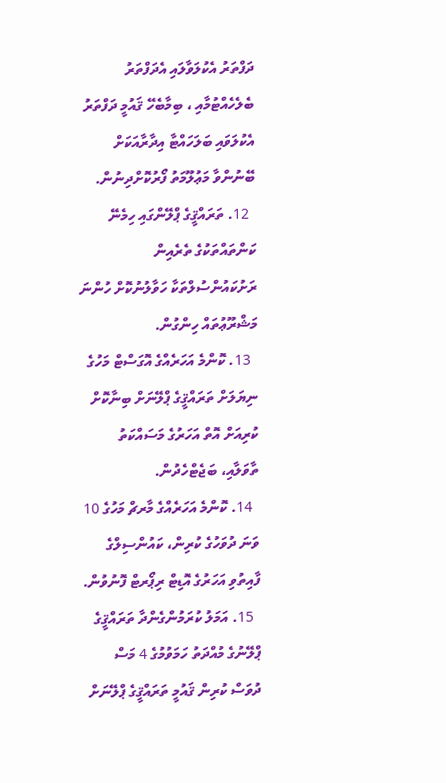ދަފްތަރު އެކުލަވާލައި އެދަފްތަރު ބެލެހެއްޓުމާއި ، ބިމާބެހޭ ޤައުމީ ދަފްތަރު އެކުލަވައި ބަލަހައްޓާ އިދާރާއަކަށް ބޭނުންވާ މަޢުލޫމަތު ފޯރުކޮށްދިނުން.
  12. ތަރައްޤީގެ ޕްލޭންގައި ހިމެނޭ ކަންތައްތަކުގެ ތެރެއިން ރަށުކައުންސުލްތަކާ ހަވާލުނުކޮށް ހުންނަ މަޝްރޫޢުތައް ހިންގުން.
  13. ކޮންމެ އަހަރެއްގެ އޮގަސްޓް މަހުގެ ނިޔަލަށް ތަރައްޤީގެ ޕްލޭނަށް ބިނާކޮށް ކުރިއަށް އޮތް އަހަރުގެ މަސައްކަތު ތާވަލާއި، ބަޖެޓްހެދުން.
  14. ކޮންމެ އަހަރެއްގެ މާރޗް މަހުގެ 10 ވަނަ ދުވަހުގެ ކުރިން، ކައުންސިލްގެ ފާއިތުވި އަހަރުގެ އޮޑިޓް ރިޕޯރޓް ފޮނުވުން.
  15. އަމަލު ކުރަމުންގެންދާ ތަރައްޤީގެ ޕްލޭނުގެ މުއްދަތު ހަމަވުމުގެ 4 މަސް ދުވަސް ކުރިން ޤައުމީ ތަރައްޤީގެ ޕްލޭނަށް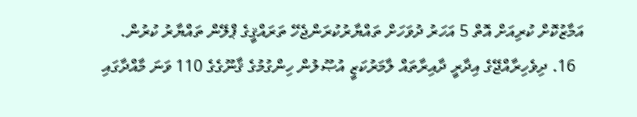އަމާޒުކޮށް ކުރިއަށް އޮތް 5 އަހަރު ދުވަހަށް ތައްޔާރުކުރަންޖެހޭ ތަރައްޤީގެ ޕްލޭން ތައްޔާރު ކުރުން.
  16. ދިވެހިރާއްޖޭގެ އިދާރީ ދާއިރާތައް ލާމަރުކަޒީ އުޞޫލުން ހިންގުމުގެ ޤާނޫގެގެ 110 ވަނަ މާއްދާގައި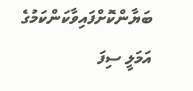ބަޔާންކޮށްފައިވާކަންކަމުގެ އަމަލީ ސިފަ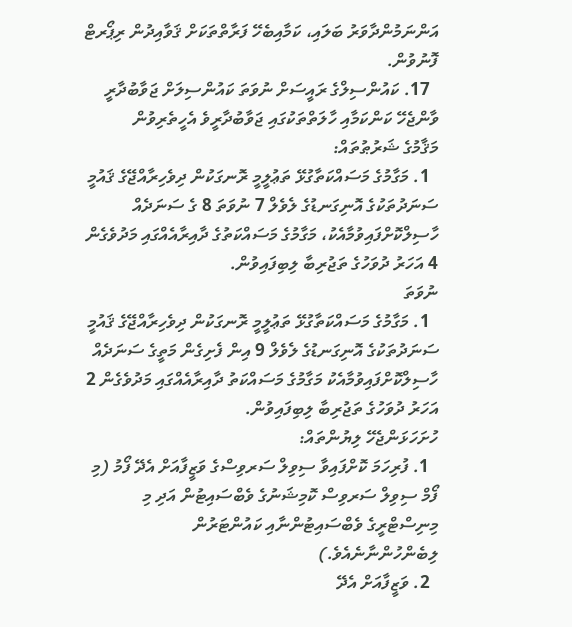އަންނަމުންދާވަރު ބަލައި، ކަމާއިބެހޭ ފަރާތްތަކަށް ޤަވާއިދުން ރިޕޯރޓް ފޮނުވުން.
  17. ކައުންސިލްގެ ރައީސަށް ނުވަތަ ކައުންސިލަށް ޖަވާބުދާރީ ވާންޖެހޭ ކަންކަމާއި ހާލަތްތަކުގައި ޖަވާބުދާރީވެ އެހީތެރިވުން
މަޤާމުގެ ޝަރުޠުތައް:
  1. މަގާމުގެ މަސައްކަތާގުޅޭ ތަޢުލީމީ ރޮނގަކުން ދިވެހިރާއްޖޭގެ ޤައުމީ ސަނަދުތަކުގެ އޮނިގަނޑުގެ ލެވެލް 7 ނުވަތަ 8 ގެ ސަނަދެއް ހާސިލްކޮށްފައިވުމާއެކު، މަގާމުގެ މަސައްކަތުގެ ދާއިރާއެއްގައި މަދުވެގެން 4 އަހަރު ދުވަހުގެ ތަޖުރިބާ ލިބިފައިވުން.
ނުވަތަ
  1. މަގާމުގެ މަސައްކަތާގުޅޭ ތަޢުލީމީ ރޮނގަކުން ދިވެހިރާއްޖޭގެ ޤައުމީ ސަނަދުތަކުގެ އޮނިގަނޑުގެ ލެވެލް 9 އިން ފެށިގެން މަތީގެ ސަނަދެއް ހާސިލްކޮށްފައިވުމާއެކު މަގާމުގެ މަސައްކަތު ދާއިރާއެއްގައި މަދުވެގެން 2 އަހަރު ދުވަހުގެ ތަޖުރިބާ ލިބިފައިވުން.
ހުށަހަޅަންޖެހޭ ލިޔުންތައް:
  1. ފުރިހަމަ ކޮށްފައިވާ ސިވިލް ސަރވިސްގެ ވަޒީފާއަށް އެދޭ ފޯމު (މި ފޯމް ސިވިލް ސަރވިސް ކޮމިޝަނުގެ ވެބްސައިޓުން އަދި މި މިނިސްޓްރީގެ ވެބްސައިޓުންނާއި ކައުންޓަރުން ލިބެންހުންނާނެއެވެ.)
  2. ވަޒީފާއަށް އެދޭ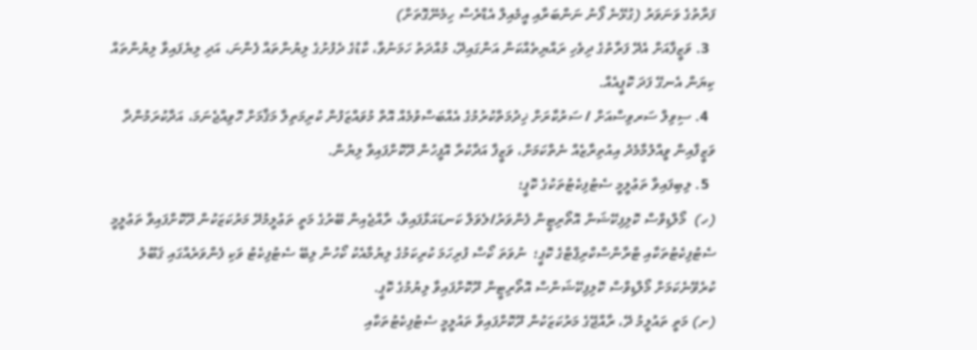ފަރާތުގެ ވަނަވަރު (ގުޅޭނެ ފޯނު ނަންބަރާއި އީމެއިލް އެޑްރެސް ހިމެނޭގޮތަށް)
  3. ވަޒީފާއަށް އެދޭ ފަރާތުގެ ދިވެހި ރައްޔިތެއްކަން އަންގައިދޭ، މުއްދަތު ހަމަނުވާ، ކާޑުގެ ދެފުށުގެ ލިޔުންތައް ފެންނަ، އަދި ލިޔެފައިވާ ލިޔުންތައް ކިޔަން އެނގޭ ފަދަ ކޮޕީއެއް.
  4. ސިވިލް ސަރވިސްއަށް / ސަރުކާރަށް ޚިދުމަތްކުރުމުގެ އެއްބަސްވުމެއް އޮތް މުވައްޒަފުން ކުރިމަތިލާ މަޤާމަށް ހޮވިއްޖެނަމަ، އަދާކުރަމުންދާ ވަޒީފާއިން ވީއްލުމާމެދު އިއުތިރާޒެއް ނެތްކަމަށް، ވަޒީފާ އަދާކުރާ އޮފީހުން ދޫކޮށްފައިވާ ލިޔުން.
  5. ލިބިފައިވާ ތަޢުލީމީ ސެޓުފިކެޓުތަކުގެ ކޮޕީ؛
(ހ)  މޯލްޑިވްސް ކޮލިފިކޭޝަން އޮތޯރިޓީން ފެންވަރު/ލެވަލް ކަނޑައަޅާފައިވާ، ރާއްޖެއިން ބޭރުގެ މަތީ ތަޢުލީމުދޭ މަރުކަޒަކުން ދޫކޮށްފައިވާ ތަޢުލީމީ ސެޓުފިކެޓުތަކާއި ޓްރާންސްކްރިޕްޓްގެ ކޮޕީ؛  ނުވަތަ ކޯސް ފުރިހަމަ ކުރިކަމުގެ ލިޔުމާއެކު ކޯހުން ލިބޭ ސެޓުފިކެޓު ވަކި ފެންވަރެއްގައި ޤަބޫލު ކުރެވޭނެކަމަށް މޯލްޑިވްސް ކޮލިފިކޭޝަންސް އޮތޯރިޓީން ދޫކޮށްފައިވާ ލިޔުމުގެ ކޮޕީ.
(ށ) މަތީ ތައުލީމު ދޭ، ރާއްޖޭގެ މަރުކަޒަކުން ދޫކޮށްފައިވާ ތައުލީމީ ސެޓުފިކެޓުތަކާއި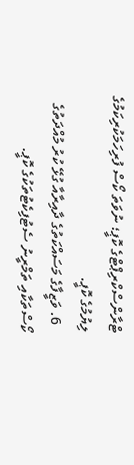ޓްރާންސްކްރިޕްޓްގެ ކޮޕީ؛ ނުވަތަ ކޯސް ފުރިހަމަކުރިކަމުގެ ލިޔުމުގެ ކޮޕީ.
  6. ވަޒީފާގެ މަސައްކަތުގެ ދާއިރާއާ ގުޅޭ ކުރު މުއްދަތުގެ ކޯސްތަކާއި ތަމްރީނު ސެޓުފިކެޓުތަކުގެ ކޮޕީ.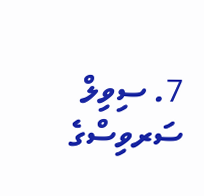7. ސިވިލް ސަރވިސްގެ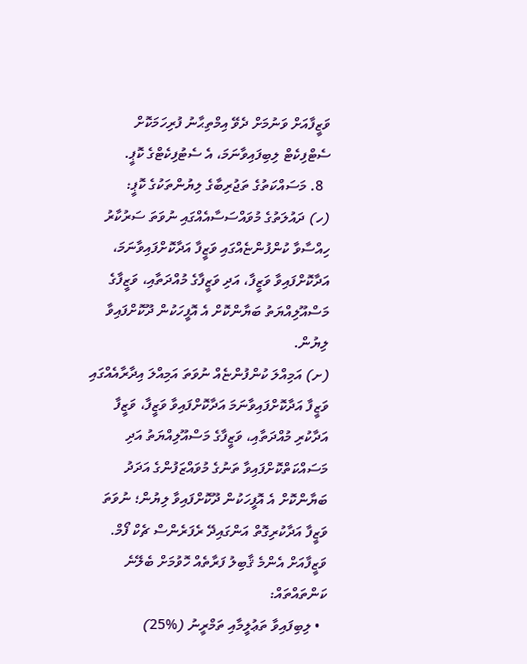ވަޒީފާއަށް ވަނުމަށް ދެވޭ އިމްތިޙާނު ފުރިހަމަކޮށް ސެޓްފިކެޓް ލިބިފައިވާނަމަ، އެ ސެޓުފިކެޓްގެ ކޮޕީ.
  8. މަސައްކަތުގެ ތަޖުރިބާގެ ލިޔުންތަކުގެ ކޮޕީ:
(ހ) ދައުލަތުގެ މުވައްސަސާއެއްގައި ނުވަތަ ސަރުކާރު ހިއްސާވާ ކުންފުންޏެއްގައި ވަޒީފާ އަދާކޮށްފައިވާނަމަ، އަދާކޮށްފައިވާ ވަޒީފާ، އަދި ވަޒީފާގެ މުއްދަތާއި، ވަޒީފާގެ މަސްއޫލިއްޔަތު ބަޔާންކޮށް އެ އޮފީހަކުން ދޫކޮށްފައިވާ ލިޔުން.
(ށ) އަމިއްލަ ކުންފުންޏެއް ނުވަތަ އަމިއްލަ އިދާރާއެއްގައި ވަޒީފާ އަދާކޮށްފައިވާނަމަ އަދާކޮށްފައިވާ ވަޒީފާ، ވަޒީފާ އަދާކުރި މުއްދަތާއި، ވަޒީފާގެ މަސްއޫލިއްޔަތު އަދި މަސައްކަތްކޮށްފައިވާ ތަނުގެ މުވައްޒަފުންގެ އަދަދު ބަޔާންކޮށް އެ އޮފީހަކުން ދޫކޮށްފައިވާ ލިޔުން؛ ނުވަތަ ވަޒީފާ އަދާކުރިގޮތް އަންގައިދޭ ރެފަރެންސް ޗެކް ފޯމް.
ވަޒީފާއަށް އެންމެ ޤާބިލު ފަރާތެއް ހޮވުމަށް ބެލޭނެ ކަންތައްތައް:
  • ލިބިފައިވާ ތަޢުލީމާއި ތަމްރީނު (%25)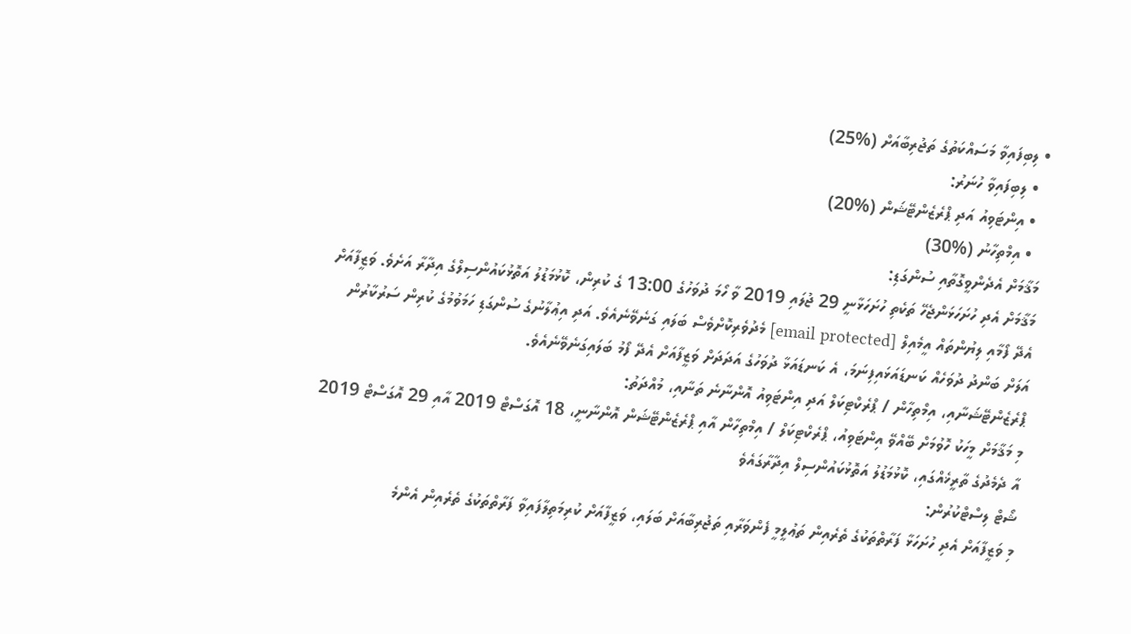• ލިބިފައިވާ މަސައްކަތުގެ ތަޖުރިބާއަށް (%25)
  • ލިބިފައިވާ ހުނަރު:
  • އިންޓަވިއު އަދި ޕްރެޒެންޓޭޝަން (%20)
  • އިމްތިހާނު (%30)
މަޤާމަށް އެދެންވީގޮތާއި ސުންގަޑި:
މަޤާމަށް އެދި ހުށަހަޅަންޖެހޭ ތަކެތި ހުށަހަޅާނީ 29 ޖުލައި 2019 ވާ ހޯމަ ދުވަހުގެ 13:00 ގެ ކުރިން، ކޮޅުމަޑުލު އަތޮޅުކައުންސިލްގެ އިދާރާ އަށެވެ. ވަޒީފާއަށް އެދޭ ފޯމާއި ލިޔުންތައް އީމެއިލް [email protected] މެދުވެރިކޮށްވެސް ބަލައި ގަނެވޭނެއެވެ. އަދި އިޢުލާނުގެ ސުންގަޑި ހަމަވުމުގެ ކުރިން ސަރުކާރުން އަލަށް ބަންދު ދުވަހެއް ކަނޑައަޅައިފިނަމަ، އެ ކަނޑައަޅާ ދުވަހުގެ އަދަދަށް ވަޒީފާއަށް އެދޭ ފޯމު ބަލައިގަނެވޭނެއެވެ.
ޕްރެޒެންޓޭޝަނާއި، އިމްތިހާން / ޕްރެކްޓިކަލް އަދި އިންޓަވިއު އޮންނާނެ ތަނާއި، މުއްދަތު:
މި މަޤާމަށް މީހަކު ހޮވުމަށް ބޭއްވޭ އިންޓަވިއު، ޕްރެކްޓިކަލް / އިމްތިހާން އާއި ޕްރެޒެންޓޭޝަން އޮންނާނީ، 18 އޮގަސްޓް 2019 އާއި 29 އޮގަސްޓް 2019 އާ ދެމެދުގެ ތާރީޚެއްގައި، ކޮޅުމަޑުލު އަތޮޅުކައުންސިލް އިދާރާގައެވެ
ޝޯޓް ލިސްޓްކުރުން:
މި ވަޒީފާއަށް އެދި ހުށަހަޅާ ފަރާތްތަކުގެ ތެރެއިން ތަޢުލީމީ ފެންވަރާއި ތަޖުރިބާއަށް ބަލައި، ވަޒީފާއަށް ކުރިމަތިލާފައިވާ ފަރާތްތަކުގެ ތެރެއިން އެންމެ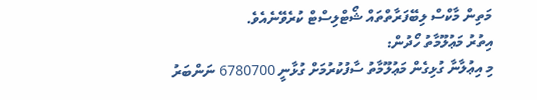މަތިން މާކްސް ލިބޭފަރާތްތައް ޝޯޓްލިސްޓް ކުރެވޭނެއެވެ.
އިތުރު މަޢުލޫމާތު ހޯދުން:
މި އިޢުލާނާ ގުޅިގެން މަޢުލޫމާތު ސާފުކުރުމަށް ގުޅާނީ 6780700 ނަންބަރު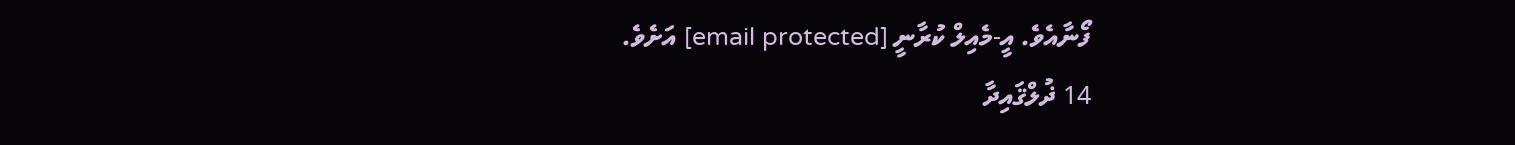ފޯނާއެވެ. އީ-މެއިލް ކުރާނީ [email protected] އަށެވެ.
14 ޛުލްޤައިދާ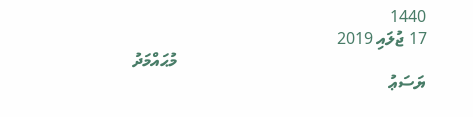1440
17 ޖުލައި 2019
                                                            މުޙައްމަދު ޔަސަޢު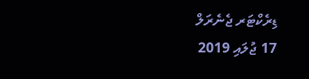ޑިރެކްޓަރ ޖެނެރަލް
17 ޖުލައި 2019